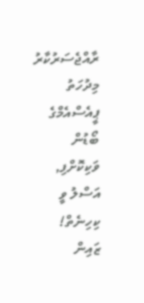ރާއްޖެސަރުކާރު
މިދުހަތު ޕީއެސްއެމްގެ ބޯޑުން ވަކިކޮށްފި, އަސްލު ވީ ކިހިނެތް!
ޒައިން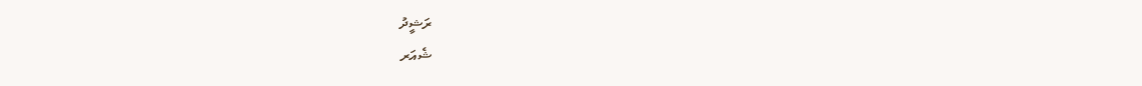ރަޝީދު
ޝެއަރ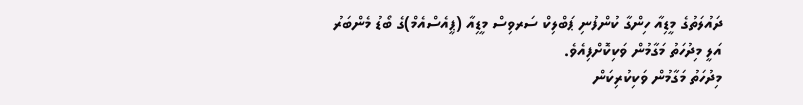ދައުލަތުގެ މީޑިއާ ހިންގާ ކުންފުނި ޕަބްލިކް ސަރވިސް މީޑިއާ (ޕީއެސްއެމް)ގެ ބޯޑު މެންބަރު އަލީ މިދުހަތު މަގާމުން ވަކިކޮށްފިއެވެ.
މިދުހަތު މަގާމުން ވަކިކުރިކަން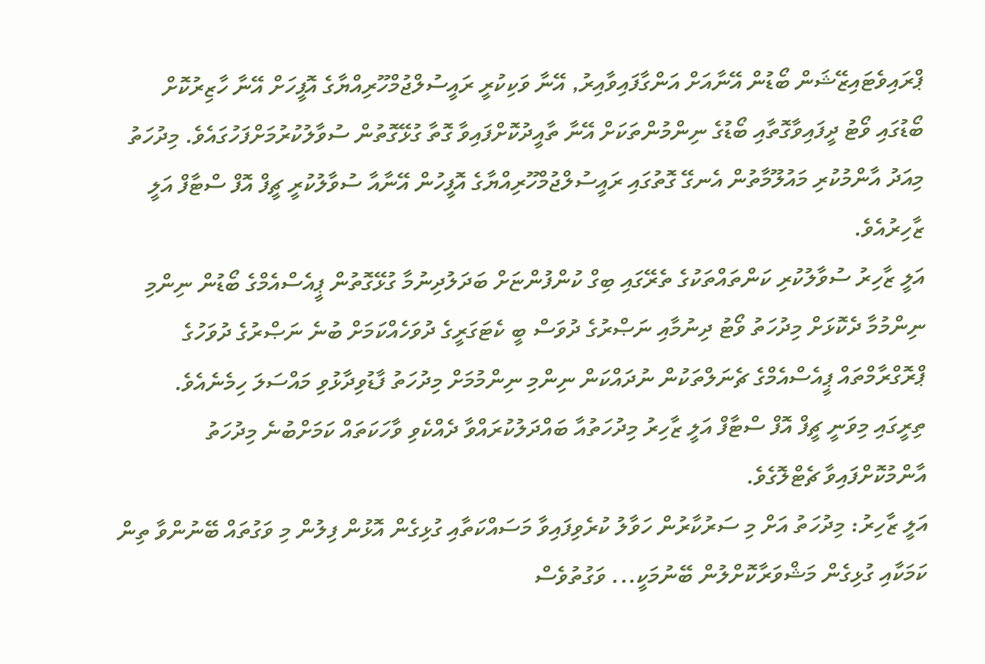ޕްރައިވެޓައިޒޭޝަން ބޯޑުން އޭނާއަށް އަންގާފައިވާއިރު, އޭނާ ވަކިކުރީ ރައީސުލްޖުމްހޫރިއްޔާގެ އޮފީހަށް އޭނާ ހާޒިރުކޮށް ބޯޑުގައި ވޯޓު ދީފައިވާގޮތާއި ބޯޑުގެ ނިންމުންތަކަށް އޭނާ ތާއީދުކޮށްފައިވާ ގޮތާ ގުޅޭގޮތުން ސުވާލުކުރުމަށްފަހުގައެވެ. މިދުހަތު މިއަދު އާންމުކުރި މައުލޫމާތުން އެނގޭ ގޮތުގައި ރައީސުލްޖުމްހޫރިއްޔާގެ އޮފީހުން އޭނާއާ ސުވާލުކުރީ ޗީފް އޮފް ސްޓާފް އަލީ ޒާހިރުއެވެ.
އަލީ ޒާހިރު ސުވާލުކުރި ކަންތައްތަކުގެ ތެރޭގައި ބިގް ކުންފުންޏަށް ބަދަލުދިނުމާ ގުޅޭގޮތުން ޕީއެސްއެމްގެ ބޯޑުން ނިންމި ނިންމުމާ ދެކޮޅަށް މިދުހަތު ވޯޓު ދިނުމާއި ނަޞްރުގެ ދުވަސް ބީ ކެޓަގަރީގެ ދުވަހެއްކަމަށް ބުނެ ނަޞްރުގެ ދުވަހުގެ ޕްރޮގްރާމްތައް ޕީއެސްއެމްގެ ޗެނަލްތަކުން ނުދައްކަން ނިންމި ނިންމުމަށް މިދުހަތު ފާޑުވިދާޅުވި މައްސަލަ ހިމެނެއެވެ.
ތިރީގައި މިވަނީ ޗީފް އޮފް ސްޓާފް އަލީ ޒާހިރު މިދުހަތުއާ ބައްދަލުކުރައްވާ ދެއްކެވި ވާހަކަތައް ކަމަށްބުނެ މިދުހަތު އާންމުކޮށްފައިވާ ޗެޓްލޮގެވެ.
އަލީ ޒާހިރު: މިދުހަތު އަށް މި ސަރުކާރުން ހަވާލު ކުރެވިފައިވާ މަސައްކަތާއި ގުޅިގެން އޮޅުން ފިލުން މި ވަގުތައް ބޭނުންވާ ތިން ކަމަކާއި ގުޅިގެން މަޝްވަރާކޮށްލުން ބޭނުމަކީ... ވަގުތުވެސް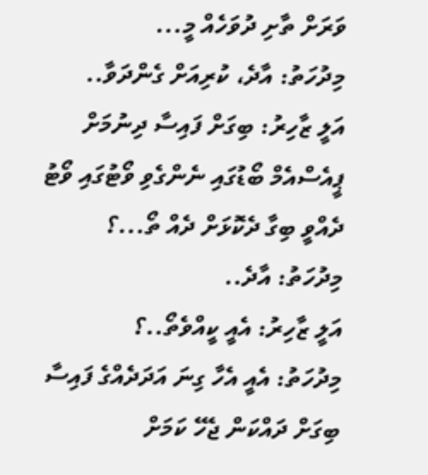ވަރަށް ތާށި ދުވަހެއް މީ...
މިދުހަތު: އާދެ، ކުރިއަށް ގެންދަވާ..
އަލީ ޒާހިރު: ބިގަށް ފައިސާ ދިނުމަށް ޕީއެސްއެމް ބޯޑުގައި ނެންގެވި ވޯޓުގައި ވޯޓު ދެއްވީ ބިގާ ދެކޮޅަށް ދެއް ތޯ...؟
މިދުހަތު: އާދެ..
އަލީ ޒާހިރު: އެއީ ކީއްވެތޯ..؟
މިދުހަތު: އެއީ އެހާ ގިނަ އަދަދެއްގެ ފައިސާ ބިގަށް ދައްކަން ޖެހޭ ކަމަށް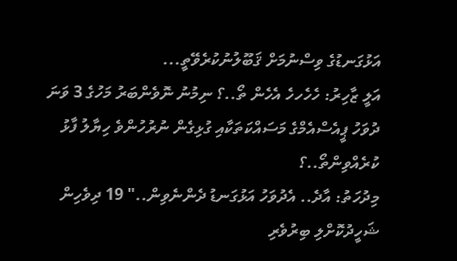އަޅުގަނޑުގެ ވިސްނުމަށް ޤަބޫލުނުކުރެވޭތީ...
އަލީ ޒާހިރު: ހެހެހހެ އެހެން ތޯ..؟ ނިމުނު ނޮވެންބަރު މަހުގެ 3 ވަނަ ދުވަހު ޕީއެސްއެމްގެ މަސައްކަތަކާއި ގުޅިގެން ނުރުހުންވެ ހިޔާލު ފާޅު ކުރެއްވިންތޯ..؟
މިދުހަތު: އާދެ.. އެދުވަހު އަޅުގަނޑު ދެންނެވިން.." 19 ދިވެހިން ޝަހީދުކޮށްލި ބިރުވެރި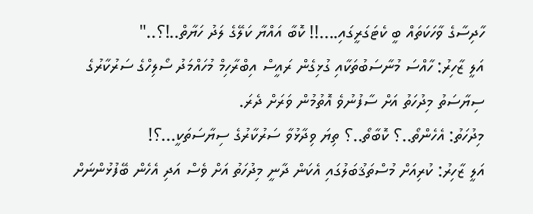ހާދިސާގެ ވާހަކަތައް ބީ ކެޓަގަރީގައި....!! ކޮބާ އައްޔާ ކަލޭގެ ލަދު ހަޔާތް..!؟.."
އަލީ ޒާހިރު: ހާއްސަ މުނާސަބުތަކާއި ގުޅިގެން ރައީސް އިބްރާހިމް މުހައްމަދު ސޯލިހްގެ ސަރުކާރުގެ ސިޔާސަތު މިދުހަތު އަށް ސާފުނުވެ އޮތުމުން ވަރަށް ދެރަ.
މިދުހަތު: އެހެންތޯ..؟ ކޮބާތޯ..؟ ތިޔަ ވިދާޅުވާ ސަރުކާރުގެ ސިޔާސަތަކީ...؟!
އަލީ ޒާހިރު: ކުރިއަށް މުސްތަޤުބަލުގައި އެކަން ދާނީ މިދުހަތު އަށް ވެސް އަދި އެހެން ބޭފުޅުންނަށް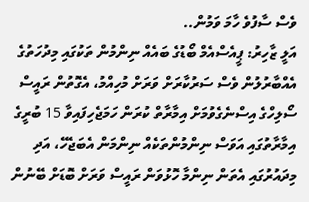ވެސް ސާފުވެ ހާމަ ވަމުން..
އަލީ ޒާހިރު: ޕީއެސްއެމް ބޯޑުގެ ބައެއް ނިންމުން ތަކުގައި މިދުހަތުގެ އެއްބާރުލުން ވެސް ސަރުކާރަށް ވަރަށް މުހިއްމު، އެގޮތުން ރައީސް ސޯލިހްގެ އިސްނެގެވުމަށް އިމާރާތް ކުރަން ހަމަޖެހިފައިވާ 15 ބުރީގެ އިމާރާތުގައި އަވަސް ނިންމުންތަކެއް ނިންމަން އެބަޖެހޭ، އަދި މިދައުރުގައި އެތަން ނިންމާ ހޮޅުވަން ރައީސް ވަރަށް ބޮޑަށް ބޭނުން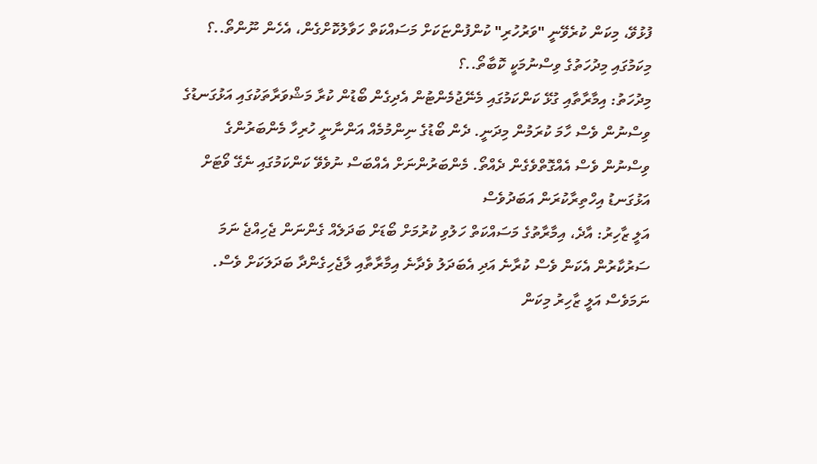ފުޅުވޭ، މިކަން ކުރެވޭނީ "ވަރުހުރި" ކުންފުންޏަކަށް މަސައްކަތް ހަވާލުކޮށްގެން، އެހެން ނޫންތޯ..؟ މިކަމުގައި މިދުހަތުގެ ވިސްނުމަކީ ކޮބާތޯ..؟
މިދުހަތު: އިމާރާތާއި ގުޅޭ ކަންކަމުގައި މެނޭޖުމެންޓުން އެދިގެން ބޯޑުން ކުރާ މަޝްވަރާތަކުގައި އަޅުގަނޑުގެ ވިސްނުން ވެސް ހާމަ ކުރަމުން މިދަނީ. ދެން ބޯޑުގެ ނިންމުމެއް އަންނާނީ ހުރިހާ މެންބަރުންގެ ވިސްނުން ވެސް އެއްގޮތްވެގެން ދެއްތޯ. މެންބަރުންނަށް އެއްބަސް ނުވެވޭ ކަންކަމުގައި ނެގޭ ވޯޓަށް އަޅުގަނޑު އިހްތިރާކުރަން އަބަދުވެސް
އަލީ ޒާހިރު: އާދެ، އިމާރާތުގެ މަސައްކަތް ހަލުވި ކުރުމަށް ބޯޑަށް ބަދަލެއް ގެންނަން ޖެހިއްޖެ ނަމަ ސަރުކާރުން އެކަން ވެސް ކުރާނެ އަދި އެބަދަލު ވެދާނެ އިމާރާތާއި ލާޖެހިގެންދާ ބަދަލަކަށް ވެސް.
ނަމަވެސް އަލީ ޒާހިރު މިކަން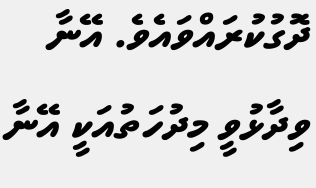ދޮގުކުރައްވައެވެ. އޭނާ ވިދާޅުވީ މިދުހަތުއަކީ އޭނާ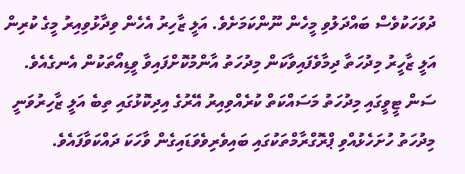ދުވަހަކުވެސް ބައްދަލުވި މީހެން ނޫންކަމަށެވެ. އަލީ ޒާހިރު އެހެން ވިދާޅުވިއިރު މީގެ ކުރިން އަލީ ޒާހީރު މިދުހަތާ ދިމާވެފައިވާކަން މިދުހަތު އާންމުކޮށްފައިވާ ވީޑިއޯތަކުން އެނގެއެވެ. ސަން ޓީވީގައި މިދުހަތު މަސައްކަތް ކުރެއްވިއިރު އޭރުގެ އިދިކޮޅުގައި ތިބެ އަލީ ޒާހިރުވަނީ މިދުހަތު ހުށަހެޅުއްވި ޕްރޮގްރާމްތަކުގައި ބައިވެރިވެވަޑައިގެން ވާހަކަ ދައްކަވާފައެވެ.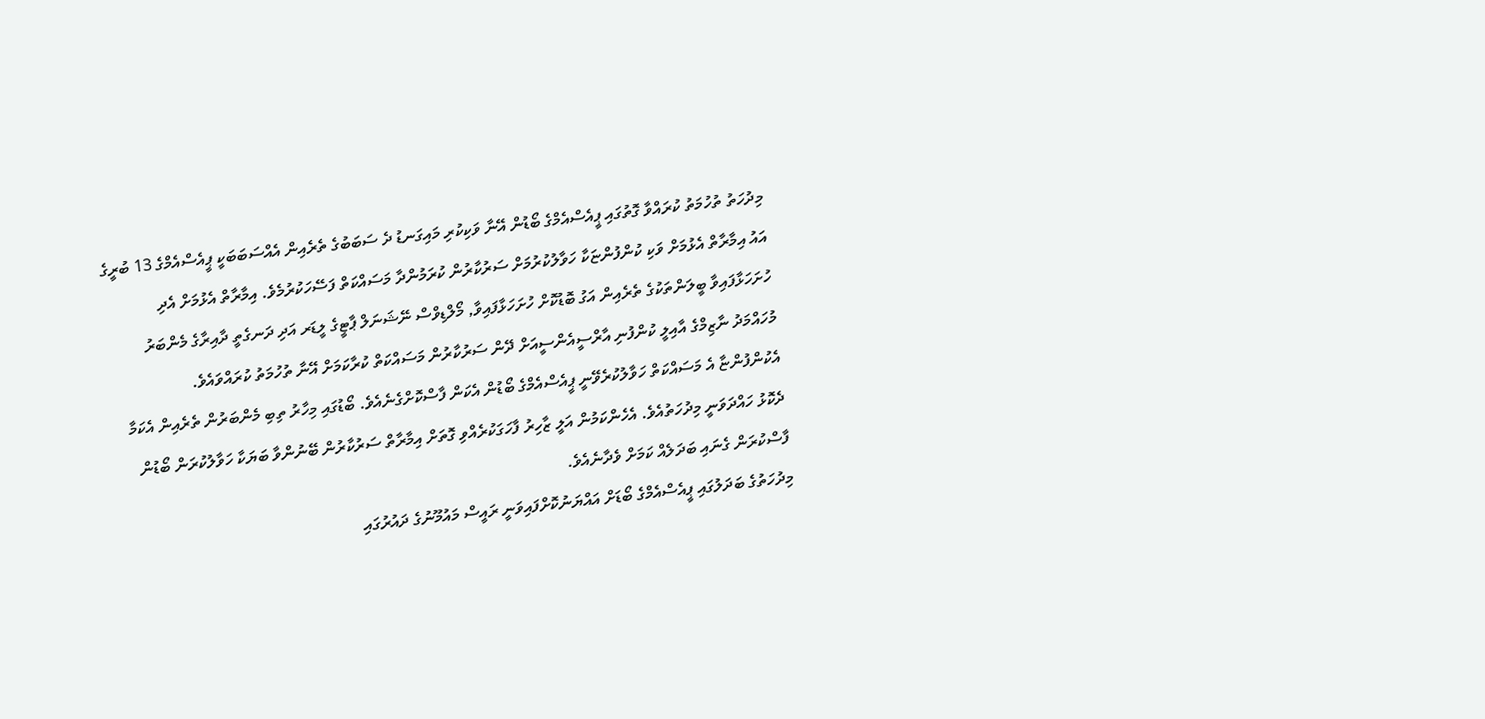މިދުހަތު ތުހުމަތު ކުރައްވާ ގޮތުގައި ޕީއެސްއެމްގެ ބޯޑުން އޭނާ ވަކިކުރި މައިގަނޑު ދެ ސަބަބުގެ ތެރެއިން އެއްސަބަބަކީ ޕީއެސްއެމްގެ 13 ބުރީގެ އައު އިމާރާތް އެޅުމަށް ވަކި ކުންފުންޏަކާ ހަވާލުކުރުމަށް ސަރުކާރުން ކުރަމުންދާ މަސައްކަތް ފަސޭހަކުރުމެވެ. އިމާރާތް އެޅުމަށް އެދި ހުށަހަޅާފައިވާ ބީލަންތަކުގެ ތެރެއިން އަގު ބޮޑުކޮށް ހުށަހަޅާފައިވާ, މޯލްޑިވްސް ނޭޝަނަލް ޕާޓީގެ ލީޑަރ އަދި ދަނގެތީ ދާއިރާގެ މެންބަރު މުހައްމަދު ނާޒިމްގެ އާއިލީ ކުންފުނި އާރްސީއެންސީއަށް ދޭން ސަރުކާރުން މަސައްކަތް ކުރާކަމަށް އޭނާ ތުހުމަތު ކުރައްވައެވެ.
އެކުންފުންޏާ އެ މަސައްކަތް ހަވާލުކުރެވޭނީ ޕީއެސްއެމްގެ ބޯޑުން އެކަން ފާސްކޮށްގެނެއެވެ. ބޯޑުގައި މިހާރު ތިބި މެންބަރުން ތެރެއިން އެކަމާ ދެކޮޅު ހައްދަވަނީ މިދުހަތުއެވެ. އެހެންކަމުން އަލީ ޒާހިރު ފާހަގަކުރެއްވި ގޮތަށް އިމާރާތް ސަރުކާރުން ބޭނުންވާ ބަޔަކާ ހަވާލުކުރަން ބޯޑުން ފާސްކުރަން ގެނައި ބަދަލެއް ކަމަށް ވެދާނެއެވެ.
މިދުހަތުގެ ބަދަލުގައި ޕީއެސްއެމްގެ ބޯޑަށް އައްޔަނުކޮށްފައިވަނީ ރައީސް މައުމޫނުގެ ދައުރުގައި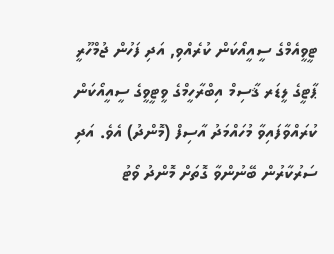ޓީވީއެމްގެ ސީއީއޯކަން ކުރެއްވި, އަދި ފަހުން ޖުމްހޫރީ ޕާޓީގެ ލީޑަރ ޤާސިމް އިބްރާހީމްގެ ވީޓީވީގެ ސީއީއޯކަން ކުރައްވާފައިވާ މުހައްމަދު އާސިފް (މޮންދު) އެވެ. އަދި ސަރުކާރުން ބޭނުންވާ ގޮތަށް މޮންދު ވޯޓު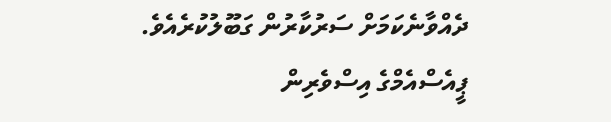ދެއްވާނެކަމަށް ސަރުކާރުން ގަބޫލުކުރެއެވެ.
ޕީއެސްއެމްގެ އިސްވެރިން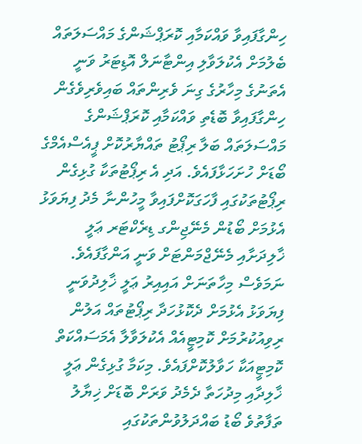ހިންގާފައިވާ ވައްކަމާއި ކޮރަޕްޝަންގެ މައްސަލަތައް ބެލުމަށް އެކުލަވާލި އިންޓާނަލް އޮޑިޓަރު ވަނީ އެތަނުގެ މިހާރުގެ ގިނަ ވެރިންތައް ބައިވެރިވެގެން ހިންގާފައިވާ ބޮޑެތި ވައްކަމާއި ކޮރަޕްޝަންގެ މައްސަލަތައް ބަލާ ރިޕޯޓު ތައްޔާރުކޮށް ޕީއެސްއެމްގެ ބޯޑަށް ހުށަހަޅާފައެވެ. އަދި އެ ރިޕޯޓުތަކާ ގުޅިގެން ރިޕޯޓުތަކުގައި ފާހަގަކޮށްފައިވާ މީހުންނާ މެދު ފިޔަވަޅު އެޅުމަށް ބޯޑުން މެނޭޖިންގ ޑިރެކްޓަރ ޢަލީ ޚާލިދަށާއި މެނޭޖްމަންޓަށް ވަނީ އަންގާފައެވެ.
ނަމަވެސް މިހާތަނަށް އައިއިރު ޢަލީ ޚާލިދުވަނީ ފިޔަވަޅު އެޅުމަށް ދެކޮޅުހަދާ ރިޕޯޓުތައް އަލުން ރިވިއުކުރުމަށް ކޮމިޓީއެއް އެކުލަވާލާ އެމަސައްކަތް ކޮމިޓީއަކާ ހަވާލުކޮށްފައެވެ. މިކަމާ ގުޅިގެން ޢަލީ ޚާލިދާއި މިދުހަތާ ދެމެދު ވަރަށް ބޮޑަށް ޚިޔާލު ތަފާތުވެ ބޯޑު ބައްދަލުވުންތަކުގައި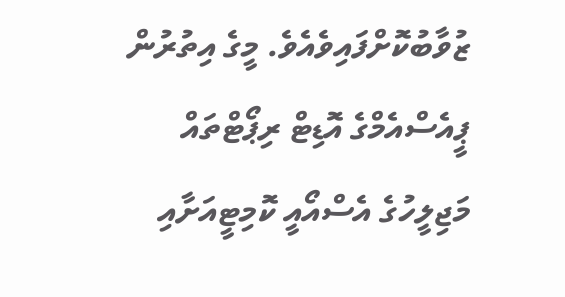ޒުވާބުކޮށްފައިވެއެވެ. މީގެ އިތުރުން ޕީއެސްއެމްގެ އޮޑިޓް ރިޕޯޓްތައް މަޖިލީހުގެ އެސްއޯއީ ކޮމިޓީއަށާއި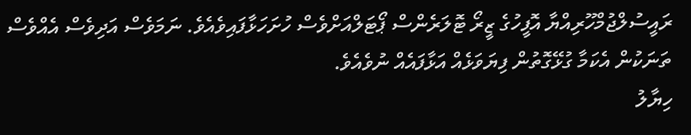ރައީސުލްޖުމްހޫރިއްޔާ އޮފީހުގެ ޒީރޯ ޓޮލަރެންސް ޕޯޓަލްއަށްވެސް ހުށަހަޅާފައިވެއެވެ. ނަމަވެސް އަދިވެސް އެއްވެސް ތަނަކުން އެކަމާ ގުޅޭގޮތުން ފިޔަވަޅެއް އަޅާފައެއް ނުވެއެވެ.
ހިޔާލު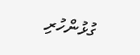ގުޅުންހުރި